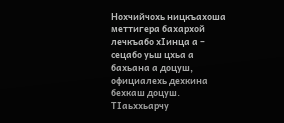Нохчийчохь ницкъахоша меттигера бахархой лечкъабо хIинца а – сецабо уьш цхьа а бахьана а доцуш, официалехь дехкина бехкаш доцуш. ТIаьххьарчу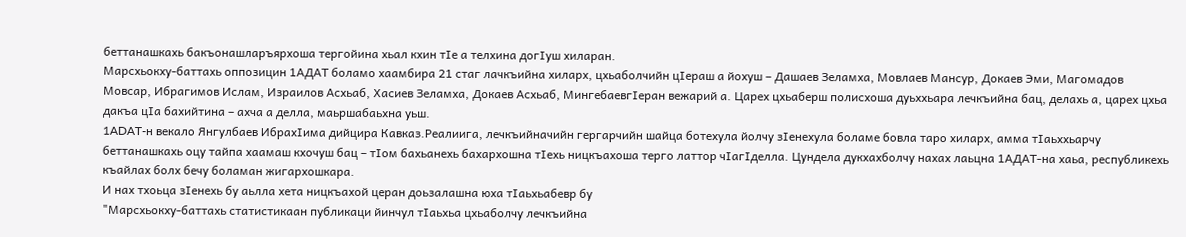беттанашкахь бакъонашларъярхоша тергойина хьал кхин тIе а телхина догIуш хиларан.
Марсхьокху-баттахь оппозицин 1АДАТ боламо хаамбира 21 стаг лачкъийна хиларх, цхьаболчийн цIераш а йохуш – Дашаев Зеламха, Мовлаев Мансур, Докаев Эми, Магомадов Мовсар, Ибрагимов Ислам, Израилов Асхьаб, Хасиев Зеламха, Докаев Асхьаб, МингебаевгIеран вежарий а. Царех цхьаберш полисхоша дуьххьара лечкъийна бац, делахь а, царех цхьа дакъа цIа бахийтина – ахча а делла, маьршабаьхна уьш.
1ADAT-н векало Янгулбаев ИбрахIима дийцира Кавказ.Реалиига, лечкъийначийн гергарчийн шайца ботехула йолчу зIенехула боламе бовла таро хиларх, амма тIаьххьарчу беттанашкахь оцу тайпа хаамаш кхочуш бац – тIом бахьанехь бахархошна тIехь ницкъахоша терго латтор чIагIделла. Цундела дукхахболчу нахах лаьцна 1АДАТ-на хаьа, республикехь къайлах болх бечу боламан жигархошкара.
И нах тхоьца зIенехь бу аьлла хета ницкъахой церан доьзалашна юха тIаьхьабевр бу
"Марсхьокху-баттахь статистикаан публикаци йинчул тIаьхьа цхьаболчу лечкъийна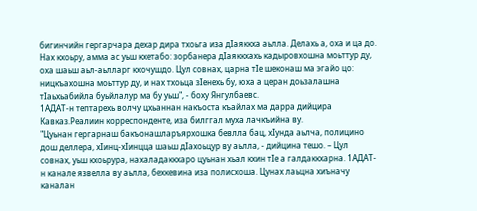бигинчийн гергарчара дехар дира тхоьга иза дIаяккха аьлла. Делахь а, оха и ца до. Нах кхоьру, амма ас уьш кхетабо: зорбанера дIаяккхахь кадыровхошна моьттур ду, оха шаьш аьл-аьлларг кхочушдо. Цул совнах, царна тIе шеконаш ма эгайо цо: ницкъахошна моьттур ду, и нах тхоьца зIенехь бу, юха а церан доьзалашна тIаьхьабийла буьйлалур ма бу уьш", - боху Янгулбаевс.
1АДАТ-н тептарехь волчу цхьаннан накъоста къайлах ма дарра дийцира Кавказ.Реалиин корреспонденте, иза билггал муха лачкъийна ву.
"Цуьнан гергарнаш бакъонашларъярхошка бевлла бац, хIунда аьлча, полицино дош деллера, хIинц-хIинцца шаьш дIахоьцур ву аьлла, - дийцина тешо. – Цул совнах, уьш кхоьрура, нахаладаккхаро цуьнан хьал кхин тIе а галдаккхарна. 1АДАТ-н канале язвелла ву аьлла, бехкевина иза полисхоша. Цунах лаьцна хиъначу каналан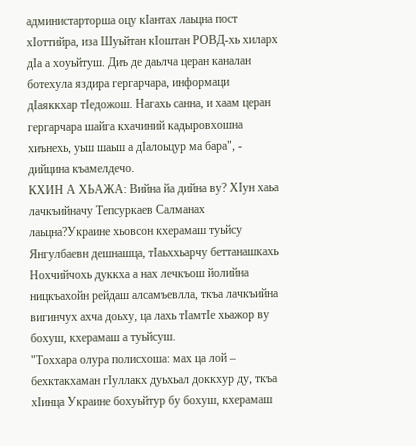администарторша оцу кIантах лаьцна пост хIоттийра, иза Шуьйтан кIоштан РОВД-хь хиларх дIа а хоуьйтуш. Диъ де даьлча церан каналан ботехула яздира гергарчара, информаци дIаяккхар тIедожош. Нагахь санна, и хаам церан гергарчара шайга кхачиний кадыровхошна хиънехь, уьш шаьш а дIалоьцур ма бара", - дийцина къамелдечо.
КХИН А ХЬАЖА: Вийна йа дийна ву? ХIун хаьа лачкъийначу Тепсуркаев Салманах лаьцна?Украине хьовсон кхерамаш туьйсу
Янгулбаевн дешнашца, тIаьххьарчу беттанашкахь Нохчийчохь дуккха а нах лечкъош йолийна ницкъахойн рейдаш алсамъевлла, ткъа лачкъийна вигинчух ахча доьху, ца лахь тIамтIе хьажор ву бохуш, кхерамаш а туьйсуш.
"Тоххара олура полисхоша: мах ца лой – бехктакхаман гIуллакх дуьхьал доккхур ду, ткъа хIинца Украине бохуьйтур бу бохуш, кхерамаш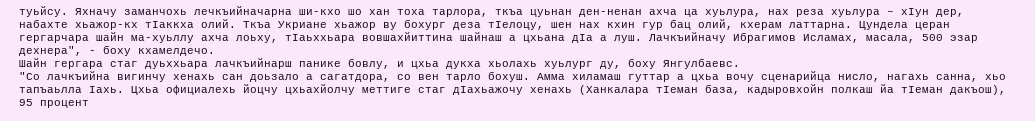туьйсу. Яхначу заманчохь лечкъийначарна ши-кхо шо хан тоха тарлора, ткъа цуьнан ден-ненан ахча ца хуьлура, нах реза хуьлура – хIун дер, набахте хьажор-кх тIаккха олий. Ткъа Укриане хьажор ву бохург деза тIелоцу, шен нах кхин гур бац олий, кхерам латтарна. Цундела церан гергарчара шайн ма-хуьллу ахча лоьху, тIаьххьара вовшахйиттина шайнаш а цхьана дIа а луш. Лачкъийначу Ибрагимов Исламах, масала, 500 эзар дехнера", - боху кхамелдечо.
Шайн гергара стаг дуьххьара лачкъийнарш панике бовлу, и цхьа дукха хьолахь хуьлург ду, боху Янгулбаевс.
"Со лачкъийна вигинчу хенахь сан доьзало а сагатдора, со вен тарло бохуш. Амма хиламаш гуттар а цхьа вочу сценарийца нисло, нагахь санна, хьо тапъаьлла Iахь. Цхьа официалехь йоцчу цхьахйолчу меттиге стаг дIахьажочу хенахь (Ханкалара тIеман база, кадыровхойн полкаш йа тIеман дакъош), 95 процент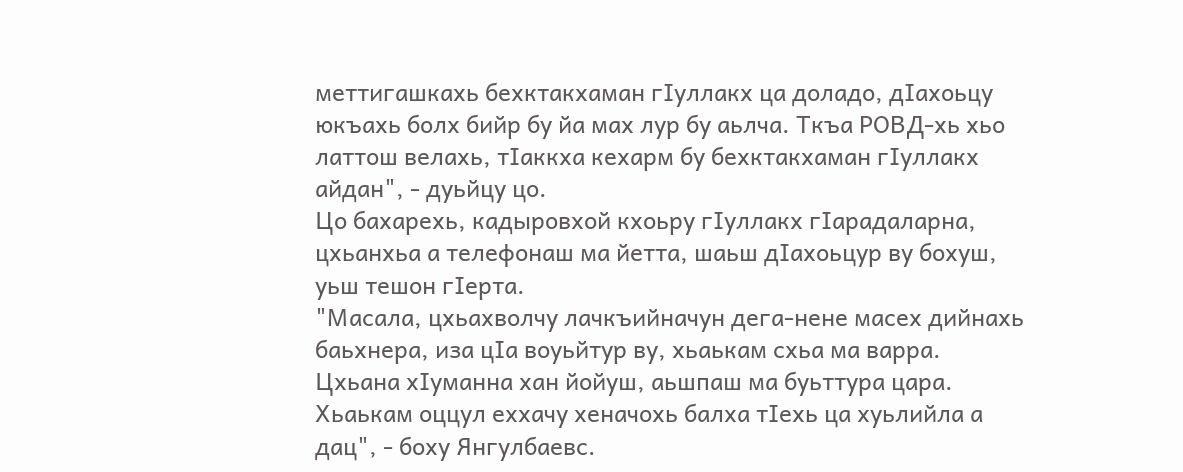меттигашкахь бехктакхаман гIуллакх ца доладо, дIахоьцу юкъахь болх бийр бу йа мах лур бу аьлча. Ткъа РОВД-хь хьо латтош велахь, тIаккха кехарм бу бехктакхаман гIуллакх айдан", - дуьйцу цо.
Цо бахарехь, кадыровхой кхоьру гIуллакх гIарадаларна, цхьанхьа а телефонаш ма йетта, шаьш дIахоьцур ву бохуш, уьш тешон гIерта.
"Масала, цхьахволчу лачкъийначун дега-нене масех дийнахь баьхнера, иза цIа воуьйтур ву, хьаькам схьа ма варра. Цхьана хIуманна хан йойуш, аьшпаш ма буьттура цара. Хьаькам оццул еххачу хеначохь балха тIехь ца хуьлийла а дац", - боху Янгулбаевс.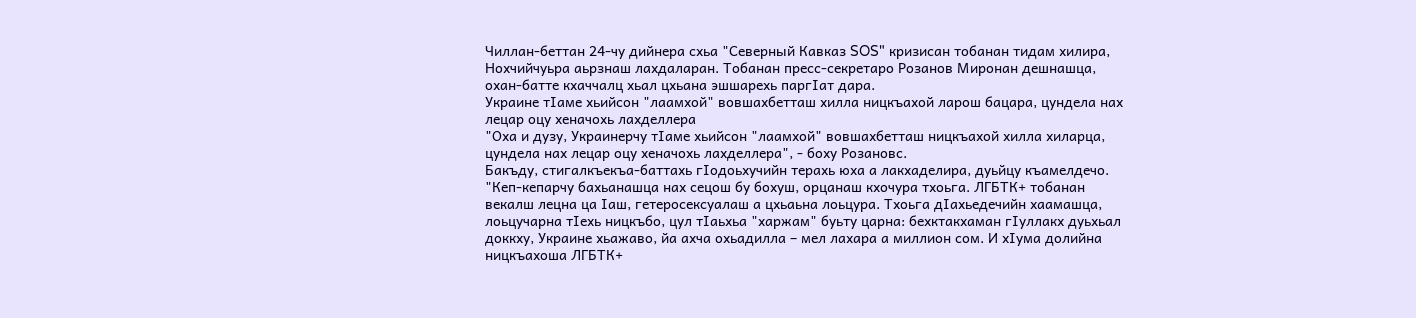Чиллан-беттан 24-чу дийнера схьа "Северный Кавказ SOS" кризисан тобанан тидам хилира, Нохчийчуьра аьрзнаш лахдаларан. Тобанан пресс-секретаро Розанов Миронан дешнашца, охан-батте кхаччалц хьал цхьана эшшарехь паргIат дара.
Украине тIаме хьийсон "лаамхой" вовшахбетташ хилла ницкъахой ларош бацара, цундела нах лецар оцу хеначохь лахделлера
"Оха и дузу, Украинерчу тIаме хьийсон "лаамхой" вовшахбетташ ницкъахой хилла хиларца, цундела нах лецар оцу хеначохь лахделлера", - боху Розановс.
Бакъду, стигалкъекъа-баттахь гIодоьхучийн терахь юха а лакхаделира, дуьйцу къамелдечо.
"Кеп-кепарчу бахьанашца нах сецош бу бохуш, орцанаш кхочура тхоьга. ЛГБТК+ тобанан векалш лецна ца Iаш, гетеросексуалаш а цхьаьна лоьцура. Тхоьга дIахьедечийн хаамашца, лоьцучарна тIехь ницкъбо, цул тIаьхьа "харжам" буьту царна: бехктакхаман гIуллакх дуьхьал доккху, Украине хьажаво, йа ахча охьадилла – мел лахара а миллион сом. И хIума долийна ницкъахоша ЛГБТК+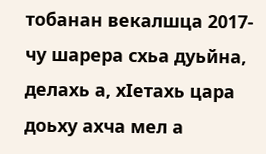тобанан векалшца 2017-чу шарера схьа дуьйна, делахь а, хIетахь цара доьху ахча мел а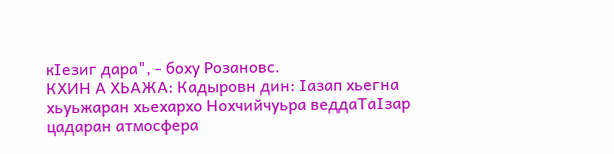кIезиг дара", - боху Розановс.
КХИН А ХЬАЖА: Кадыровн дин: Iазап хьегна хьуьжаран хьехархо Нохчийчуьра веддаТаIзар цадаран атмосфера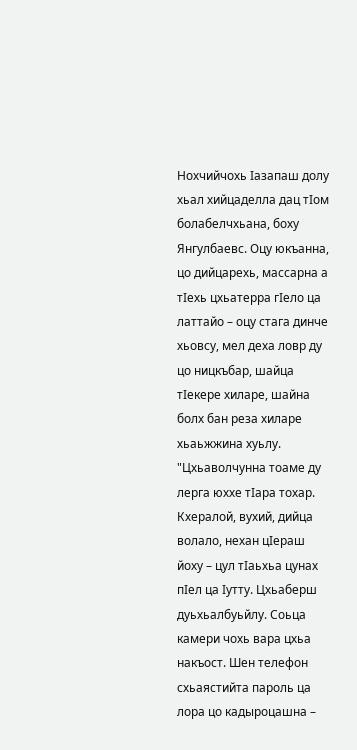Нохчийчохь Iазапаш долу хьал хийцаделла дац тIом болабелчхьана, боху Янгулбаевс. Оцу юкъанна, цо дийцарехь, массарна а тIехь цхьатерра гIело ца латтайо – оцу стага динче хьовсу, мел деха ловр ду цо ницкъбар, шайца тIекере хиларе, шайна болх бан реза хиларе хьаьжжина хуьлу.
"Цхьаволчунна тоаме ду лерга юххе тIара тохар. Кхералой, вухий, дийца волало, нехан цIераш йоху – цул тIаьхьа цунах пIел ца Iутту. Цхьаберш дуьхьалбуьйлу. Соьца камери чохь вара цхьа накъост. Шен телефон схьаястийта пароль ца лора цо кадыроцашна –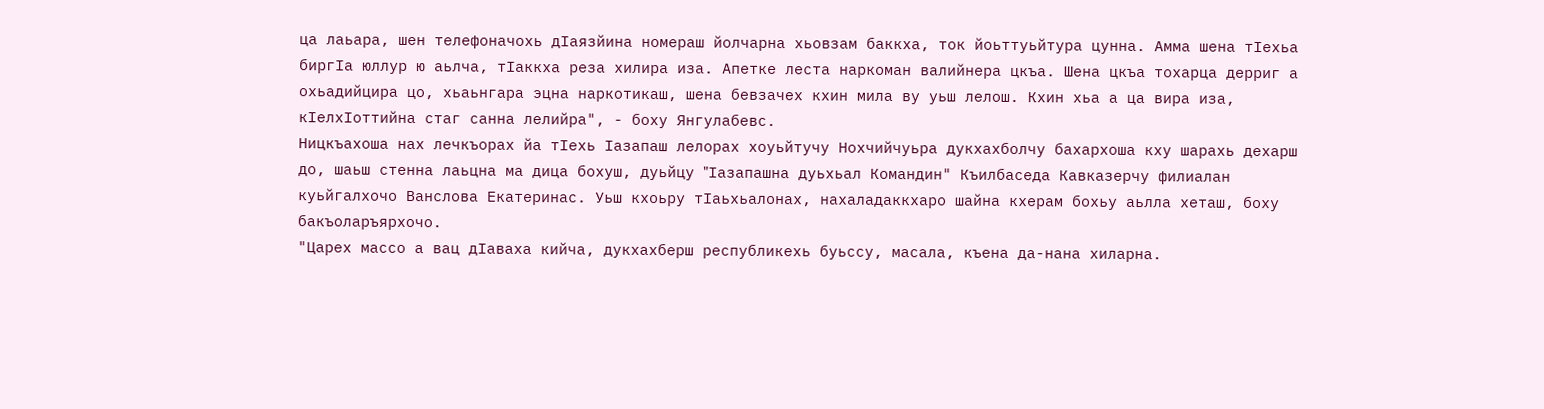ца лаьара, шен телефоначохь дIаязйина номераш йолчарна хьовзам баккха, ток йоьттуьйтура цунна. Амма шена тIехьа биргIа юллур ю аьлча, тIаккха реза хилира иза. Апетке леста наркоман валийнера цкъа. Шена цкъа тохарца дерриг а охьадийцира цо, хьаьнгара эцна наркотикаш, шена бевзачех кхин мила ву уьш лелош. Кхин хьа а ца вира иза, кIелхIоттийна стаг санна лелийра", - боху Янгулабевс.
Ницкъахоша нах лечкъорах йа тIехь Iазапаш лелорах хоуьйтучу Нохчийчуьра дукхахболчу бахархоша кху шарахь дехарш до, шаьш стенна лаьцна ма дица бохуш, дуьйцу "Iазапашна дуьхьал Командин" Къилбаседа Кавказерчу филиалан куьйгалхочо Ванслова Екатеринас. Уьш кхоьру тIаьхьалонах, нахаладаккхаро шайна кхерам бохьу аьлла хеташ, боху бакъоларъярхочо.
"Царех массо а вац дIаваха кийча, дукхахберш республикехь буьссу, масала, къена да-нана хиларна.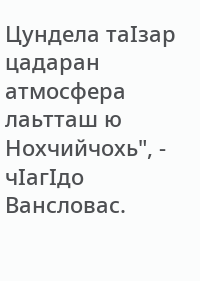Цундела таIзар цадаран атмосфера лаьтташ ю Нохчийчохь", - чIагIдо Вансловас.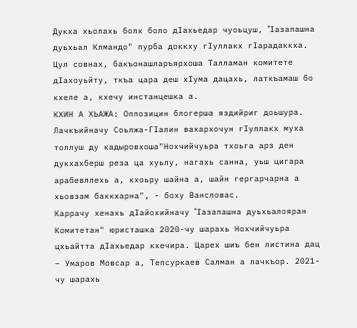Дукха хьолахь болх боло дIахьедар чуоьцуш, "Iазапашна дуьхьал Клмандо" пурба доккху гIуллакх гIарадаккха. Цул совнах, бакъонашларъярхоша Талламан комитете дIахоуьйту, ткъа цара деш хIума дацахь, латкъамаш бо кхеле а, кхечу инстанцешка а.
КХИН А ХЬАЖА: Оппозицин блогерша яздийриг доьшура. Лачкъийначу Соьлжа-ГIалин вахархочун гIуллакх муха толлуш ду кадыровхоша"Нохчийчуьра тхоьга арз ден дукхахберш реза ца хуьлу, нагахь санна, уьш цигара арабевллехь а, кхоьру шайна а, шайн гергарчарна а хьовзам баккхарна", - боху Вансловас.
Каррачу хенахь дIайохийначу "Iазапашна дуьхьалояран Комитетан" юристашка 2020-чу шарахь Нохчийчуьра цхьайтта дIахьедар кхечира. Царех шиъ бен листина дац – Умаров Мовсар а, Тепсуркаев Салман а лачкъор. 2021-чу шарахь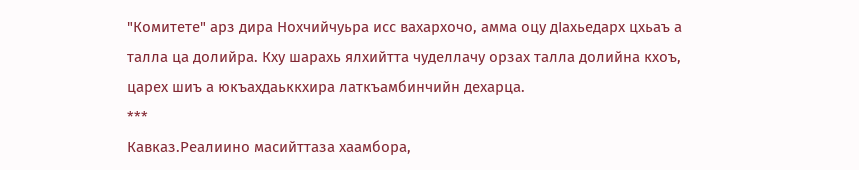"Комитете" арз дира Нохчийчуьра исс вахархочо, амма оцу дIахьедарх цхьаъ а талла ца долийра. Кху шарахь ялхийтта чуделлачу орзах талла долийна кхоъ, царех шиъ а юкъахдаьккхира латкъамбинчийн дехарца.
***
Кавказ.Реалиино масийттаза хаамбора,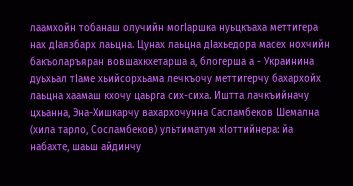лаамхойн тобанаш олучийн могIаршка нуьцкъаха меттигера нах дIаязбарх лаьцна. Цунах лаьцна дIахьедора масех нохчийн бакъоларъяран вовшахкхетарша а, блогерша а - Украинина дуьхьал тIаме хьийсорхьама лечкъочу меттигерчу бахархойх лаьцна хаамаш кхочу цаьрга сих-сиха. Иштта лачкъийначу цхьанна, Эна-Хишкарчу вахархочунна Сасламбеков Шемална (хила тарло, Сосламбеков) ультиматум хIоттийнера: йа набахте, шаьш айдинчу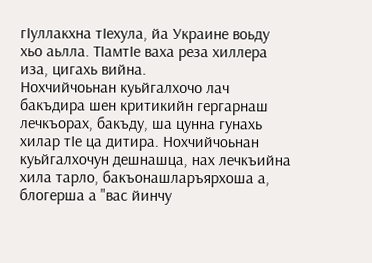гIуллакхна тIехула, йа Украине воьду хьо аьлла. ТIамтIе ваха реза хиллера иза, цигахь вийна.
Нохчийчоьнан куьйгалхочо лач бакъдира шен критикийн гергарнаш лечкъорах, бакъду, ша цунна гунахь хилар тIе ца дитира. Нохчийчоьнан куьйгалхочун дешнашца, нах лечкъийна хила тарло, бакъонашларъярхоша а, блогерша а "вас йинчу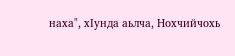наха", хIунда аьлча, Нохчийчохь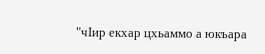"чIир екхар цхьаммо а юкъара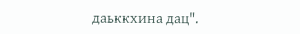даьккхина дац".